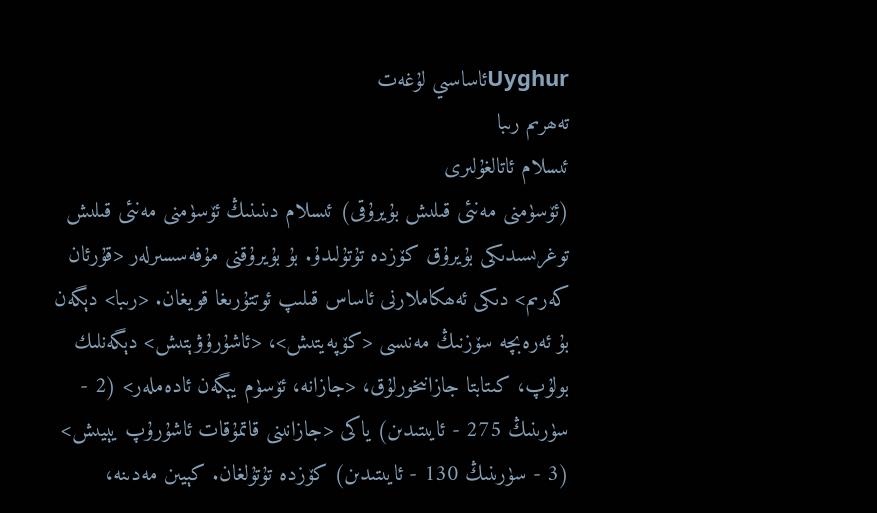Uyghurئاساسىي لۇغەت
تەھرىم رىبا
ئىسلام ئاتالغۇلىرى
(ئۆسۈمنى مەنئى قىلىش بۇيرۇقى) ئىسلام دىنىنىڭ ئۆسۈمنى مەنئى قىلىش توغرىسىدىكى بۇيرۇق كۆزدە تۇتۇلىدۇ. بۇ بۇيرۇقنى مۇفەسسىرلەر <قۇرئان كەرىم> دىكى ئەھكاملارنى ئاساس قىلىپ ئوتتۇرىغا قويغان. <رىبا> دېگەن بۇ ئەرەبچە سۆزنىڭ مەنىسى <كۆپەيتىش>، <ئاشۇرۇۋېتىش> دېگەنلىك بولۇپ، كىتابتا جازانىخورلۇق، <جازانە، ئۆسۈم يېگەن ئادەملەر> (2 - سۈرىنىڭ 275 - ئايىتىدىن) ياكى <جازانىنى قاتمۇقات ئاشۇرۇپ يېيىش> (3 - سۈرىنىڭ 130 - ئايىتىدىن) كۆزدە تۇتۇلغان. كېيىن مەدىنە،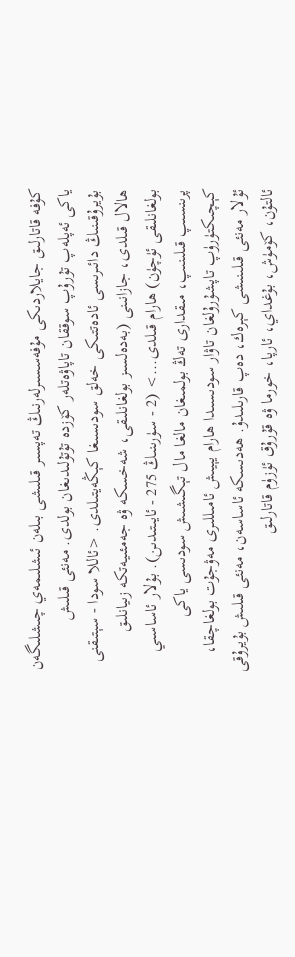كۇفە قاتارلىق جايلاردىكى مۇفەسسىرلەرنىڭ تەپسىر قىلىشى بىلەن ئىشلىمەي چىشلىگەن ياكى ئەپلەپ تۇرۇپ سوققان تاپاۋەتلەر كۆزدە تۇتۇلىدىغان بولدى. مەنئى قىلىش بۇيرۇقىنىڭ دائىرىسى ئادەتتىكى خەلق سودىسىغا كېڭەيتىلدى. <ئاللا سودا - سېتىقنى ھالال قىلدى، جازانىنى (بەدەلسىز بولغانلىقى، شەخسكە ۋە جەمئىيەتكە زىيانلىق بولغانلىقى ئۈچۈن) ھارام قىلدى...> (2 - سۈرىنىڭ 275 - ئايىتىدىن). بۇلار ئاساسىي پرىنسىپ قىلىنىپ، مىقدارى تەڭ بولمىغان مالغا مال تېگىشىش سودىسى ياكى كېچىكتۈرۈپ تاپشۇرۇلغان تاۋار سودىسىدا ھارام يېيىش ئامىللىرى مەۋجۇت بولغاچقا، ئۇلار مەنئى قىلىنىشى كېرەك، دەپ قارىلىدۇ. ھەدىسكە ئاساسەن، مەنئى قىلىش بۇيرۇقى ئالتۇن، كۆمۈش، بۇغداي، ئارپا، خورما ۋە قۇرۇق ئۈزۈم قاتارلىق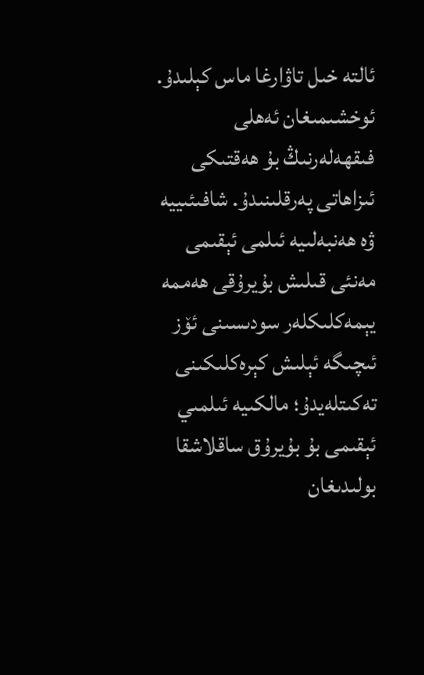ئالتە خىل تاۋارغا ماس كېلىدۇ. ئوخشىمىغان ئەھلى فىقھەلەرنىڭ بۇ ھەقتىكى ئىزاھاتى پەرقلىنىدۇ. شافىئىييە ۋە ھەنبەلىيە ئىلمى ئېقىمى مەنئى قىلىش بۇيرۇقى ھەممە يېمەكلىكلەر سودىسىنى ئۆز ئىچىگە ئېلىش كېرەكلىكىنى تەكىتلەيدۇ؛ مالكىيە ئىلمىي ئېقىمى بۇ بۇيرۇق ساقلاشقا بولىدىغان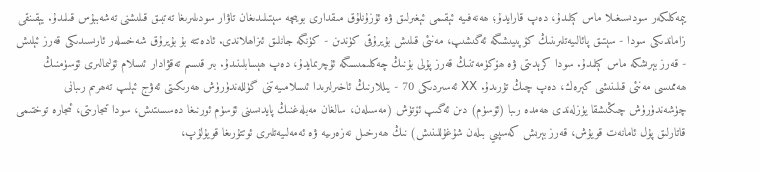يېمەكلىكەر سودىسىغىلا ماس كېلىدۇ، دەپ قارايدۇ؛ ھەنەفىيە ئېقىمى ئېغىرلىق ۋە ئۇزۇنلۇق مىقدارى بويىچە سېتىلىدىغان تاۋار سودىلىرىغا تەتبىق قىلىشنى تەشەببۇس قىلىدۇ. يېقىنقى زاماندىكى سودا - سېتىق پائالىيەتلىرىنىڭ كۆپىيىشىگە ئەگىشىپ، مەنئى قىلىش بۇيرۇقى كۈندىن - كۈنگە جانلىق ئىزاھلاندى. ئادەتتە بۇ بۇيرۇق شەخسلەر ئارىسىدىكى قەرز ئېلىش - قەرز بېرىشكە ماس كېلىدۇ. سودا كرېدىتى ۋە ھۆكۈمەتنىڭ قەرز پۇلى بۇنىڭ چەكلىمىسىگە ئۇچرىمايدۇ، دەپ ھېسابلىنىدۇ. بىر قىسىم تەقۋادار ئىسلام ئۆلىمالىرى ئۆسۈمنىڭ ھەممىسى مەنئى قىلىنىشى كېرەك، دەپ چىڭ تۇرىدۇ. ⅩⅩ ئەسىردىكى 70 - يىللارنىڭ ئاخىرلىرىدا ئىسلامىيەتنى گۈللەندۈرۈش ھەرىكىتى ئەۋج ئېلىپ تەھرىم رىبانى چۈشەندۈرۈش چىڭىشقا يۈزلەندى ھەمدە رىبا (ئۆسۈم) دىن ئەگىپ ئۆتۈش (مەسىلەن، سالغان مەبلەغنىڭ پايدىسىنى ئۆسۈم ئورنىغا دەسسىتىش، سودا تىجارىتى، ئىجارە توختىمى قاتارلىق پۇل ئامانەت قويۇش، قەرز بېرىش كەسپىي بىلەن شۇغۇللىنىش) نىڭ ھەرخىل نەزەرىيە ۋە ئەمەلىيەتلىرى ئوتتۇرىغا قويۇلۇپ،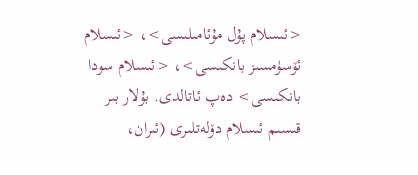<ئىسلام پۇل مۇئامىلىسى>، <ئىسلام ئۆسۈمسىز بانكىسى>، <ئىسلام سودا بانكىسى> دەپ ئاتالدى. بۇلار بىر قىسىم ئىسلام دۆلەتلىرى (ئىران،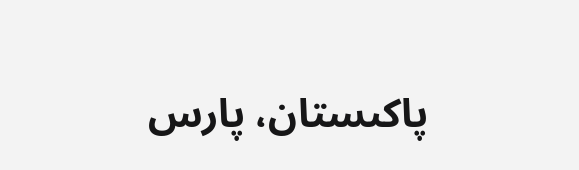پاكىستان، پارس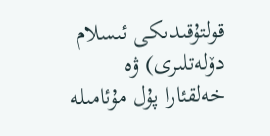قولتۇقىدىكى ئىسلام دۆلەتلىرى) ۋە خەلقئارا پۇل مۇئامىلە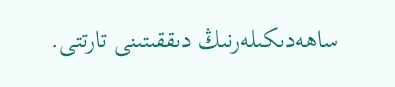ساھەدىكىلەرنىڭ دىققىتىنى تارتتى.